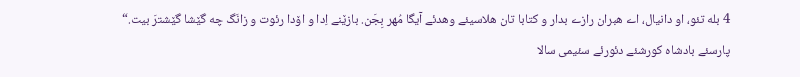4 بله تئو، او دانیال، اے هبران رازے بدار و کتابا تان هلاسیئے وهدئے آیگا مُهر بِجَن. بازێنے اِدا و اۆدا رئوت و زانَگ چه گێشا گێشترَ بیت.“
پارسئے بادشاه کورشئے دئورئے سئیمی سالا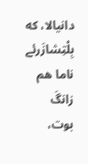دانیالا، که بِلْتِشازَرئے ناما هم زانگَ بوت،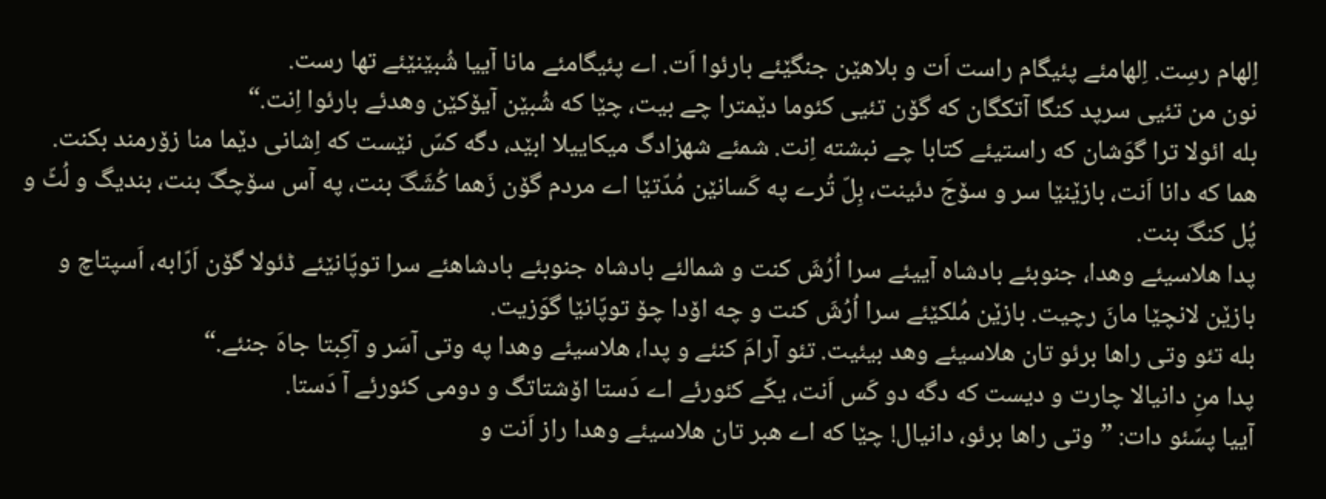اِلهام رسِت. اِلهامئے پئیگام راست اَت و بلاهێن جنگێئے بارئوا اَت. اے پئیگامئے مانا آییا شُبێنێئے تها رست.
نون من تئیی سرپد کنگا آتکگان که گۆن تئیی کئوما دێمترا چے بیت، چێا که شُبێن آیۆکێن وهدئے بارئوا اِنت.“
بله ائولا ترا گوَشان که راستیئے کتابا چے نبشته اِنت. شمئے شهزادگ میکاییلا ابێد، دگه کسّ نێست که اِشانی دێما منا زۆرمند بکنت.
هما که دانا اَنت، بازێنێا سر و سۆجَ دئینت، بِلّ تُرے په کَسانێن مُدّتێا اے مردم گۆن زَهما کُشَگَ بنت، په آس سۆچگَ بنت، بندیگ و لُٹّ و پُل کنگَ بنت.
پدا هلاسیئے وهدا، جنوبئے بادشاه آییئے سرا اُرُشَ کنت و شمالئے بادشاه جنوبئے بادشاهئے سرا توپّانێئے ڈئولا گۆن اَرّابه، اَسپتاچ و بازێن لانچێا مانَ رچیت. بازێن مُلکێئے سرا اُرُشَ کنت و چه اۆدا چۆ توپّانێا گوَزیت.
بله تئو وتی راها برئو تان هلاسیئے وهد بیئیت. تئو آرامَ کنئے و پدا، هلاسیئے وهدا په وتی آسَر و آکِبتا جاهَ جنئے.“
پدا منِ دانیالا چارت و دیست که دگه دو کَس اَنت، یکّے کئورئے اے دَستا اۆشتاتگ و دومی کئورئے آ دَستا.
آییا پسّئو دات: ”وتی راها برئو، دانیال! چێا که اے هبر تان هلاسیئے وهدا راز اَنت و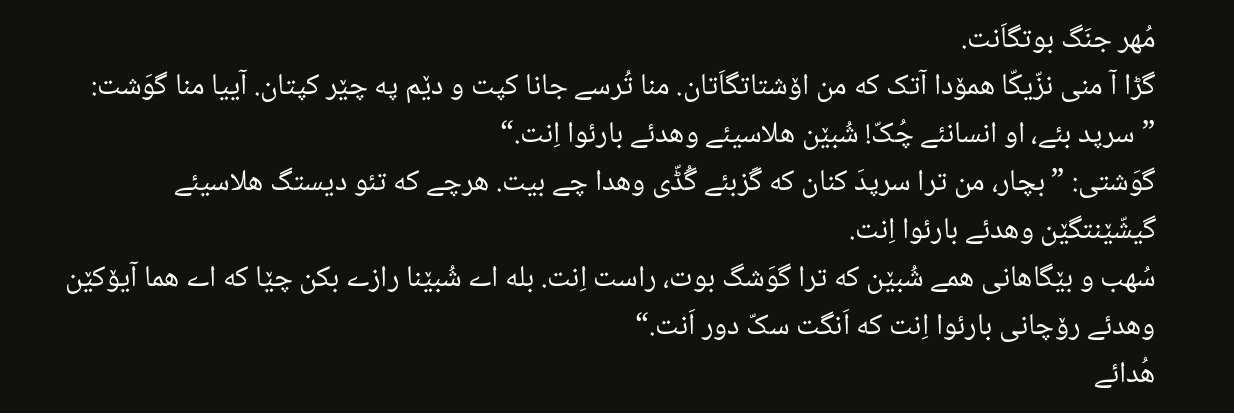مُهر جنَگ بوتگاَنت.
گڑا آ منی نزّیکّا همۆدا آتک که من اۆشتاتگاَتان. منا تُرسے جانا کپت و دێم په چێر کپتان. آییا منا گوَشت: ”سرپد بئے، او انسانئے چُکّ! شُبێن هلاسیئے وهدئے بارئوا اِنت.“
گوَشتی: ”بچار، من ترا سرپدَ کنان که گَزبئے گُڈّی وهدا چے بیت. هرچے که تئو دیستگ هلاسیئے گیشّێنتگێن وهدئے بارئوا اِنت.
سُهب و بێگاهانی همے شُبێن که ترا گوَشگ بوت، راست اِنت. بله اے شُبێنا رازے بکن چێا که اے هما آیۆکێن وهدئے رۆچانی بارئوا اِنت که اَنگت سکّ دور اَنت.“
هُدائے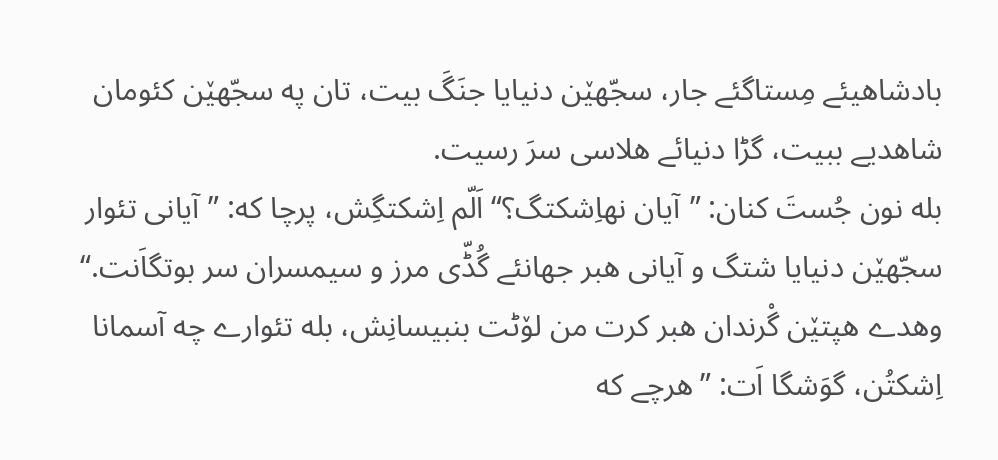بادشاهیئے مِستاگئے جار، سجّهێن دنیایا جنَگَ بیت، تان په سجّهێن کئومان شاهدیے ببیت، گڑا دنیائے هلاسی سرَ رسیت.
بله نون جُستَ کنان: ”آیان نهاِشکتگ؟“ اَلّم اِشکتگِش، پرچا که: ”آیانی تئوار سجّهێن دنیایا شتگ و آیانی هبر جهانئے گُڈّی مرز و سیمسران سر بوتگاَنت.“
وهدے هپتێن گْرندان هبر کرت من لۆٹت بنبیسانِش، بله تئوارے چه آسمانا اِشکتُن، گوَشگا اَت: ”هرچے که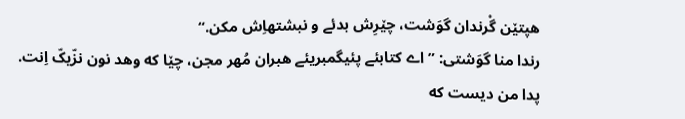هپتێن گْرندان گوَشت، چێرِش بدئے و نبشتهاِش مکن.“
رندا منا گوَشتی: ”اے کتابئے پئیگمبریئے هبران مُهر مجن، چێا که وهد نون نزّیکّ اِنت.
پدا من دیست که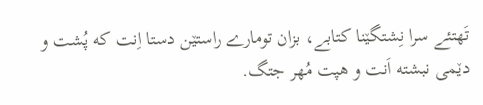تَهتئے سرا نِشتگێنا کتابے، بزان تومارے راستێن دستا اِنت که پُشت و دێمی نبشته اَنت و هپت مُهر جتگ.